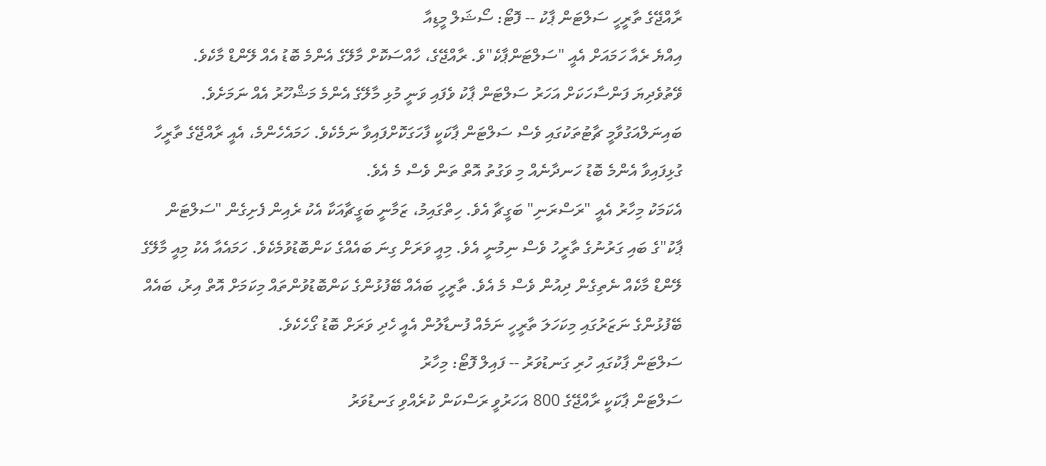ރާއްޖޭގެ ތާރީހީ ސަލްޓަން ޕާކު -- ފޮޓޯ: ސޯޝަލް މީޑިއާ
އިއްޔެ ރެއާ ހަމައަށް އެއީ "ސަލްޓަންޕާކެ"ވެ. ރާއްޖޭގެ، ހާއްސަކޮށް މާލޭގެ އެންމެ ބޮޑު އެއް ލޭންޑް މާކެވެ. ވޭތުވެދިޔަ ފަންސާހަކަށް އަހަރު ސަލްޓަން ޕާކު ވެފައި ވަނީ މުޅި މާލޭގެ އެންމެ މަޝްހޫރު އެއް ނަމަށެވެ. ބައިނަލްއަގުވާމީ ޗާޓުތަކުގައި ވެސް ސަލްޓަން ޕާކަކީ ފާހަގަކޮށްފައިވާ ނަމެކެވެ. ހަމައެހެންމެ، އެއީ ރާއްޖޭގެ ތާރީހާ ގުޅިފައިވާ އެންމެ ބޮޑު ހަނދާނެއް މި ވަގުތު އޮތް ތަން ވެސް މެ އެވެ.
އެކަމަކު މިހާރު އެއީ "ރަސްރަނި" ބަގީޗާ އެވެ. ހިތްގައިމު، ޒަމާނީ ބަގީޗާއަކާ އެކު ރެއިން ފެށިގެން "ސަލްޓަން ޕާކު"ގެ ބައި ގަރުނުގެ ތާރީހު ވެސް ނިމުނީ އެވެ. މިއީ ވަރަށް ގިނަ ބައެއްގެ ކަންބޮޑުވުމެކެވެ. ހަމައެއާ އެކު މިއީ މާލޭގެ ލޭންޑް މާކެއް ނެތިގެން ދިއުން ވެސް މެ އެވެ. ތާރީހީ ބައެއް ބޭފުޅުންގެ ކަންބޮޑުވުންތައް މިކަމަށް އޮތް އިރު، ބައެއް ބޭފުޅުންގެ ނަޒަރުގައި މިކަހަލަ ތާރީހީ ނަމެއް ފުނޑާލުން އެއީ ހެދި ވަރަށް ބޮޑު ގޯހެކެވެ.
ސަލްޓަން ޕާކުގައި ހުރި ގަނޑުވަރު -- ފައިލް ފޮޓޯ: މިހާރު
ސަލްޓަން ޕާކަކީ ރާއްޖޭގެ 800 އަހަރުވީ ރަސްކަން ކުރެއްވި ގަނޑުވަރު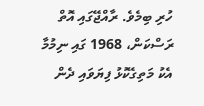ހުރި ބިމެވެ. ރާއްޖޭގައި އޮތް ރަސްކަން، 1968 ގައި ނިމުމާ އެކު މަތިގެކޮޅު ފިޔަވައި ދެން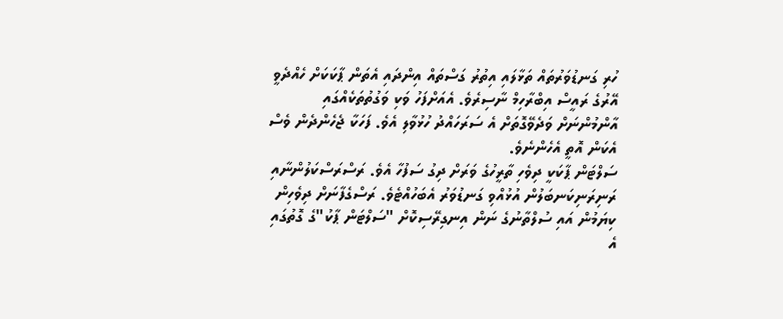ހުރި ގަނޑުވަރުތައް ތަޅާލައި އިތުރު ގަސްތައް އިންދައި އެތަން ޕާކަކަށް ހެއްދެވީ އޭރުގެ ރައީސް އިބްރާހިމް ނާސިރެވެ. އެއަށްފަހު ވަކި ވަގުތުތަކެއްގައި އާންމުންނަށް ވަދެވޭގޮތަށް އެ ސަރަހައްދު ހުޅުވާލި އެވެ. ފަހަކާ ޖެހެންދެން ވެސް އެކަން އޮތީ އެހެންނެވެ.
ސަލްޓަން ޕާކަކީ ދިވެހި ތާރީހުގެ ވަރަށް ދިގު ސަފުހާ އެވެ. ރަސްރަސްކަލުންނާއި ރަނިރަނިކަނބަލުން އުޅުއްވި ގަނޑުވަރު އެބަހުއްޓެވެ. ރަސްގެފާނަށް ދިވެހިން ކިޔަމުން އައި ސުލްތާނުގެ ނަން އިނގިރޭސިކޮށް "ސަލްޓަން ޕާކު"ގެ ގޮތުގައި އެ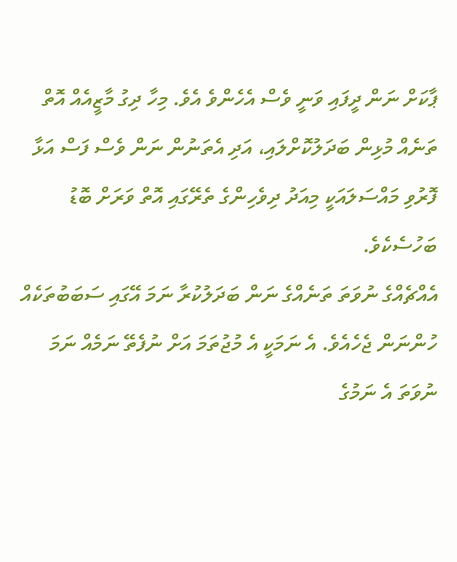ޕާކަށް ނަން ދީފައި ވަނީ ވެސް އެހެންވެ އެވެ. މިހާ ދިގު މާޒީއެއް އޮތް ތަނެއް މުޅިން ބަދަލުކޮށްލައި، އަދި އެތަނުން ނަން ވެސް ފަސް އަޅާ ފޮރުވި މައްސަލައަކީ މިއަދު ދިވެހިންގެ ތެރޭގައި އޮތް ވަރަށް ބޮޑު ބަހުސެކެވެ.
އެއްޗެއްގެ ނުވަތަ ތަނެއްގެ ނަން ބަދަލުކުރާ ނަމަ އޭގައި ސަބަބުތަކެއް ހުންނަން ޖެހެއެވެ. އެ ނަމަކީ އެ މުޖުތަމަ އަށް ނުފެތޭ ނަމެއް ނަމަ ނުވަތަ އެ ނަމުގެ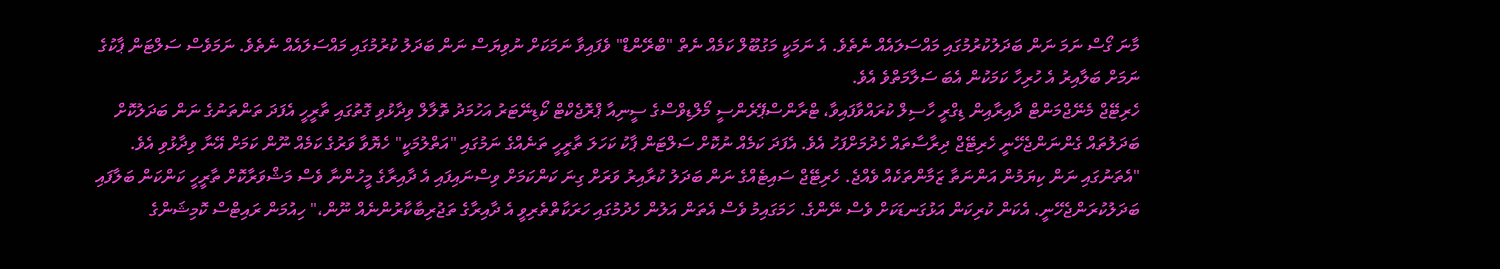މާނަ ގޯސް ނަމަ ނަން ބަދަލުކުރުމުގައި މައްސަލައެއް ނެތެވެ. އެ ނަމަކީ މަގުބޫލް ކަމެއް ނެތް "ބްރޭންޑް" ވެފައިވާ ނަމަކަށް ނުވިޔަސް ނަން ބަދަލު ކުރުމުގައި މައްސަލައެއް ނެތެވެ. ނަމަވެސް ސަލްޓަން ޕާކުގެ ނަމަށް ބަލާއިރު އެ ހުރިހާ ކަމަކުން އެބަ ސަލާމަތްވެ އެވެ.
ހެރިޓޭޖް މެނޭޖްމަންޓް ދާއިރާއިން ޑިގްރީ ހާސިލް ކުރައްވާފައިވާ، ޓްރާންސްޕޭރެންސީ މޯލްޑިވްސްގެ ސީނިއާ ޕްރޮޖެކްޓް ކޯޑިނޭޓަރު އަހުމަދު ތޮލާލް ވިދާޅުވި ގޮތުގައި ތާރީހީ އެފަދަ ތަންތަނުގެ ނަން ބަދަލުކޮށް ބަދަލުތައް ގެންނަންޖެހޭނީ ހެރިޓޭޖް ދިރާސާތައް ހެދުމަށްފަހު އެވެ. އެފަދަ ކަމެއް ނުކޮށް ސަލްޓަން ޕާކު ކަހަލަ ތާރީހީ ތަނެއްގެ ނަމުގައި "އަތްލުމަކީ" ހެޔޮވާ ވަރުގެ ކަމެއް ނޫން ކަމަށް އޭނާ ވިދާޅުވި އެވެ.
"އެތަނުގައި ނަން ކިޔަމުން އަންނަތާ ޒަމާންތަކެއް ވެއްޖެ. ހެރިޓޭޖް ސައިޓެއްގެ ނަން ބަދަލު ކުރާއިރު ވަރަށް ގިނަ ކަންކަމަށް ވިސްނައިފައި އެ ދާއިރާގެ މީހުންނާ ވެސް މަޝްވަރާކޮށް ތާރީހީ ކަންކަން ބަލާފައި ބަދަލުކުރަންޖެހޭނީ. އެކަން ކުރިކަން އަޅުގަނޑަކަށް ވެސް ނޭންގެ. ހަމަގައިމު ވެސް އެތަން އަލުން ހެދުމުގައި ހަރަކާތްތެރިވީ އެ ދާއިރާގެ ތަޖުރިބާކާރުންނެއް ނޫން،" ހިއުމަން ރައިޓްސް ކޮމިޝަންގެ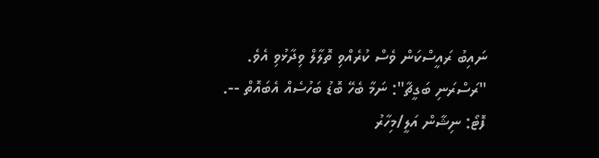ނައިބު ރައީސްކަން ވެސް ކުރެއްވި ތޮލާލް ވިދާޅުވި އެވެ.
"ރަސްރަނި ބަގީޗާ": ނަމާ ބެހޭ ބޮޑު ބަހުސެއް އެބައޮތް --. ފޮޓޯ: ނިޝާން އަލީ/މިހާރު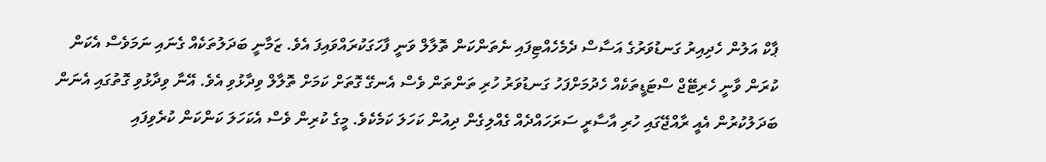ޕާކް އަލުން ހެދިއިރު ގަނޑުވަރުގެ އަސާސް ދެމެހެއްޓިފައި ނެތަންކަން ތޮލާލް ވަނީ ފާހަގަކުރައްވައިފަ އެވެ. ޒަމާނީ ބަދަލުތަކެއް ގެނައި ނަމަވެސް އެކަން ކުރަން ވާނީ ހެރިޓޭޖް ސްޓަޑީތަކެއް ހެދުމަށްފަހު ގަނޑުވަރު ހުރި ތަންތަން ވެސް އެނގޭ ގޮތަށް ކަމަށް ތޮލާލް ވިދާޅުވި އެވެ. އޭނާ ވިދާޅުވި ގޮތުގައި އެނަން ބަދަލުކުރުން އެއީ ރާއްޖޭގައި ހުރި އާސާރީ ސަރަހައްދެއް ގެއްލިގެން ދިއުން ކަހަލަ ކަމެކެވެ. މީގެ ކުރިން ވެސް އެކަހަލަ ކަންކަން ކުރެވިފައި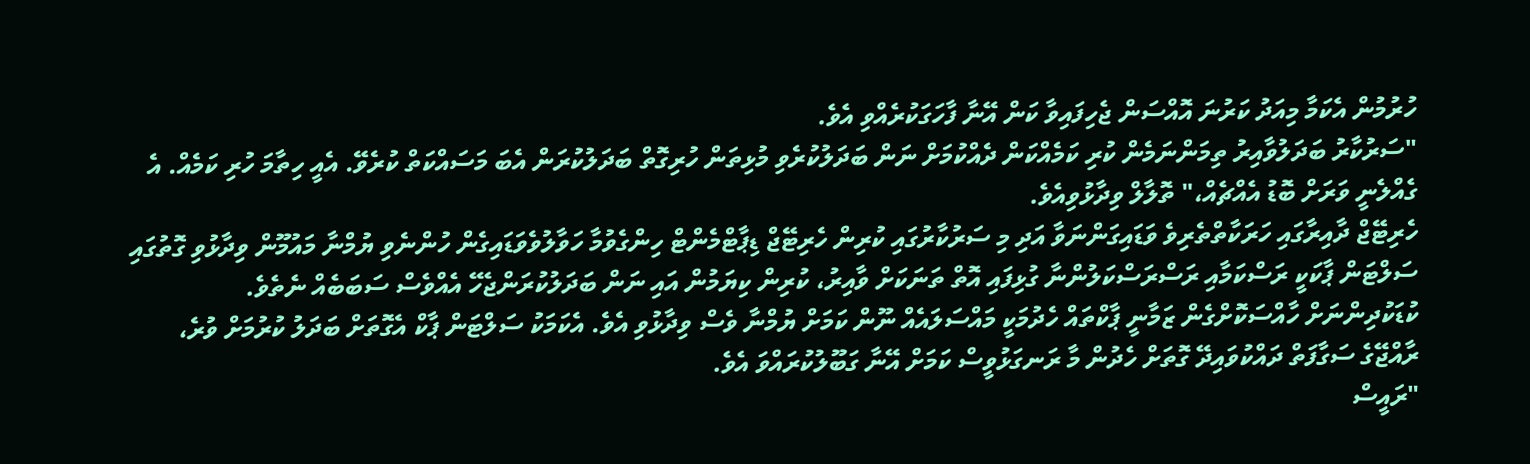ހުރުމުން އެކަމާ މިއަދު ކަރުނަ އޮއްސަން ޖެހިފައިވާ ކަން އޭނާ ފާހަގަކުރެއްވި އެވެ.
"ސަރުކާރު ބަދަލުވާއިރު ތިމަންނަމެން ކުރި ކަމެއްކަން ދެއްކުމަށް ނަން ބަދަލުކުރެވި މުޅިތަން ހުރިގޮތް ބަދަލުކުރަން އެބަ މަސައްކަތް ކުރެވޭ. އެއީ ހިތާމަ ހުރި ކަމެއް. އެ ގެއްލެނީ ވަރަށް ބޮޑު އެއްޗެއް،" ތޮލާލް ވިދާޅުވިއެވެ.
ހެރިޓޭޖް ދާއިރާގައި ހަރަކާތްތެރިވެ ވަޑައިގަންނަވާ އަދި މި ސަރުކާރުގައި ކުރިން ހެރިޓޭޖް ޑިޕާޓްމެންޓް ހިންގެވުމާ ހަވާލުވެވަޑައިގެން ހުންނެވި ޔުމްނާ މައުމޫން ވިދާޅުވި ގޮތުގައި ސަލްޓަން ޕާކަކީ ރަސްކަމާއި ރަސްރަސްކަލުންނާ ގުޅިފައި އޮތް ތަނަކަށް ވާއިރު، ކުރިން ކިޔަމުން އައި ނަން ބަދަލުކުރަންޖެހޭ އެއްވެސް ސަބަބެއް ނެތެވެ.
ކުޑަކުދިންނަށް ހާއްސަކޮށްގެން ޒަމާނީ ޕާކްތައް ހެދުމަކީ މައްސަލައެއް ނޫން ކަމަށް ޔުމްނާ ވެސް ވިދާޅުވި އެވެ. އެކަމަކު ސަލްޓަން ޕާކް އެގޮތަށް ބަދަލު ކުރުމަށް ވުރެ، ރާއްޖޭގެ ސަގާފަތް ދައްކުވައިދޭ ގޮތަށް ހެދުން މާ ރަނގަޅުވީސް ކަމަށް އޭނާ ގަބޫލުކުރައްވަ އެވެ.
"ރައީސް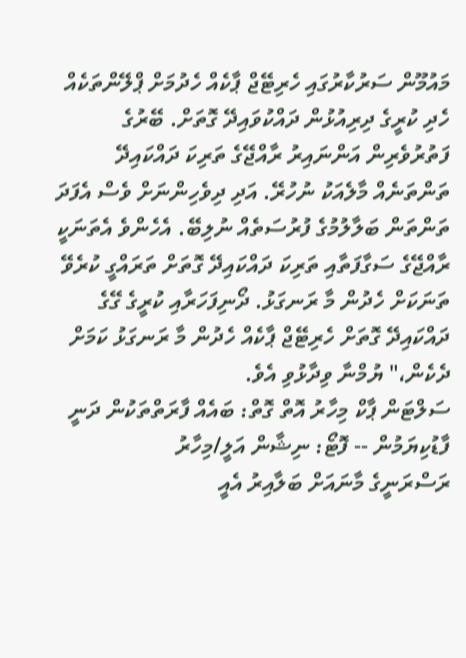މައުމޫން ސަރުކާރުގައި ހެރިޓޭޖް ޕާކެއް ހެދުމަށް ޕްލޭންތަކެއް ހެދި ކުރީގެ ދިރިއުޅުން ދައްކުވައިދޭ ގޮތަށް. ބޭރުގެ ފަތުރުވެރިން އަންނައިރު ރާއްޖޭގެ ތަރިކަ ދައްކައިދޭ ތަންތަނެއް މާލެއަކު ނުހުރޭ. އަދި ދިވެހިންނަށް ވެސް އެފަދަ ތަންތަން ބަލާލުމުގެ ފުރުސަތެއް ނުލިބޭ. އެހެންވެ އެތަނަކީ ރާއްޖޭގެ ސަގާފަތާއި ތަރިކަ ދައްކައިދޭ ގޮތަށް ތަރައްގީ ކުރެވޭ ތަނަކަށް ހެދުން މާ ރަނގަޅު. ދޯނިފަހަރާއި ކުރީގެ ގޭގެ ދައްކައިދޭ ގޮތަށް ހެރިޓޭޖް ޕާކެއް ހެދުން މާ ރަނގަޅު ކަމަށް ދެކެން،" ޔުމްނާ ވިދާޅުވި އެވެ.
ސަލްޓަން ޕާކް މިހާރު އޮތް ގޮތް: ބައެއް ފާރަތްތަކުން ދަނީ ފާޑުކިޔަމުން -- ފޮޓޯ: ނިޝާން އަލީ/މިހާރު
ރަސްރަނީގެ މާނައަށް ބަލާއިރު އެއީ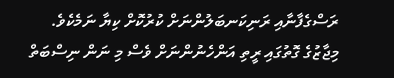ރަސްގެފާނާއި ރަނިކަނބަލުންނަށް ކުރުކޮށް ކިޔާ ނަމެކެވެ. މިޖާޒުގެ ގޮތުގައި ރީތި އަންހެނުންނަށް ވެސް މި ނަން ނިސްބަތް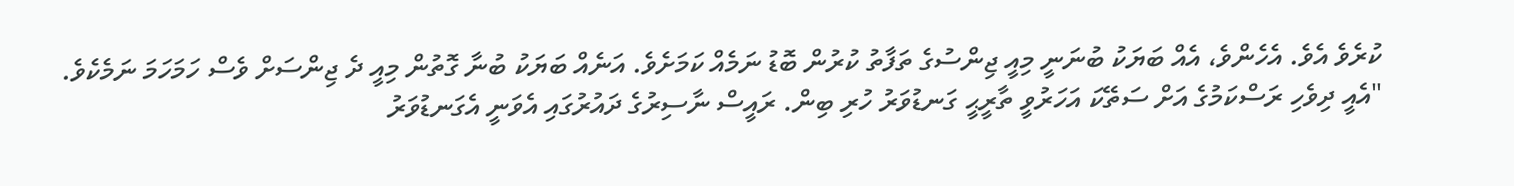ކުރެވެ އެވެ. އެހެންވެ، އެއް ބަޔަކު ބުނަނީ މިއީ ޖިންސުގެ ތަފާތު ކުރުން ބޮޑު ނަމެއް ކަމަށެވެ. އަނެއް ބަޔަކު ބުނާ ގޮތުން މިއީ ދެ ޖިންސަށް ވެސް ހަމަހަމަ ނަމެކެވެ.
"އެއީ ދިވެހި ރަސްކަމުގެ އަށް ސަތޭކަ އަހަރުވީ ތާރީޙީ ގަނޑުވަރު ހުރި ބިން. ރައީސް ނާސިރުގެ ދައުރުގައި އެވަނީ އެގަނޑުވަރު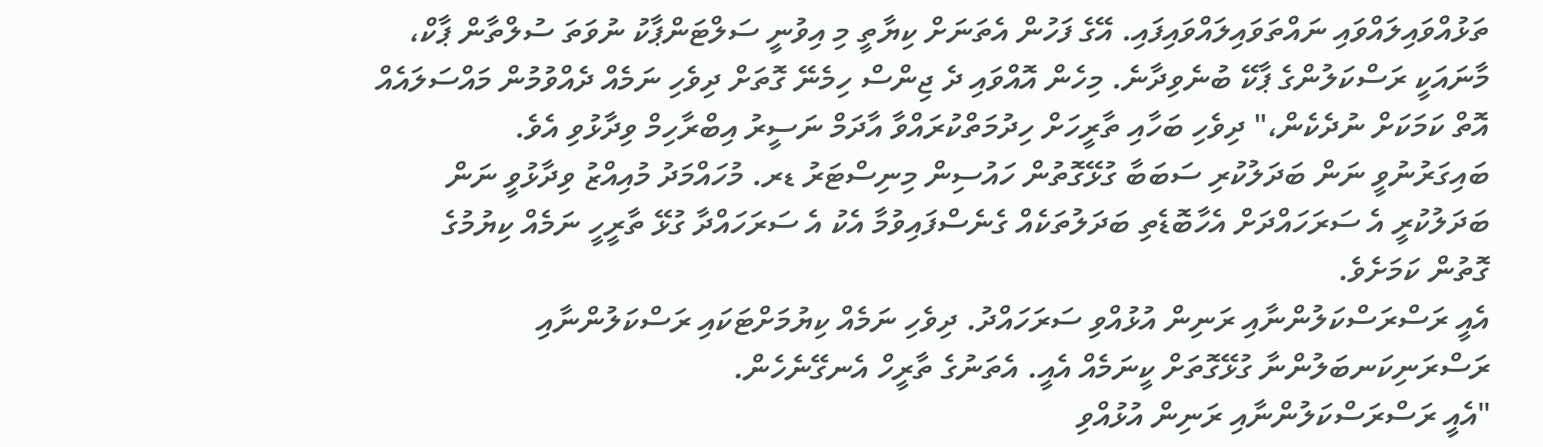ތަޅުއްވައިލައްވައި ނައްތަވައިލައްވައިފައި. އޭގެ ފަހުން އެތަނަށް ކިޔާތީ މި އިވުނީ ސަލްޓަންޕާކު ނުވަތަ ސުލްތާން ޕާކް، މާނައަކީ ރަސްކަލުންގެ ޕާކޭ ބުނެވިދާނެ. މިހެން އޮއްވައި ދެ ޖިންސް ހިމެނޭ ގޮތަށް ދިވެހި ނަމެއް ދެއްވުމުން މައްސަލައެއް އޮތް ކަމަކަށް ނުދެކެން،" ދިވެހި ބަހާއި ތާރީހަށް ހިދުމަތްކުރައްވާ އާދަމް ނަސީރު އިބްރާހިމް ވިދާޅުވި އެވެ.
ބައިގަރުނުވީ ނަން ބަދަލުކުރި ސަބަބާ ގުޅޭގޮތުން ހައުސިން މިނިސްޓަރު ޑރ. މުހައްމަދު މުއިއްޒު ވިދާޅުވީ ނަން ބަދަލުކުރީ އެ ސަރަހައްދަށް އެހާބޮޑެތި ބަދަލުތަކެއް ގެނެސްފައިވުމާ އެކު އެ ސަރަހައްދާ ގުޅޭ ތާރީހީ ނަމެއް ކިޔުމުގެ ގޮތުން ކަމަށެވެ.
އެއީ ރަސްރަސްކަލުންނާއި ރަނިން އުޅުއްވި ސަރަހައްދު. ދިވެހި ނަމެއް ކިޔުމަށްޓަކައި ރަސްކަލުންނާއި ރަސްރަނިކަނބަލުންނާ ގުޅޭގޮތަށް ކީނަމެއް އެއީ. އެތަނުގެ ތާރީހް އެނގޭނެހެން.
"އެއީ ރަސްރަސްކަލުންނާއި ރަނިން އުޅުއްވި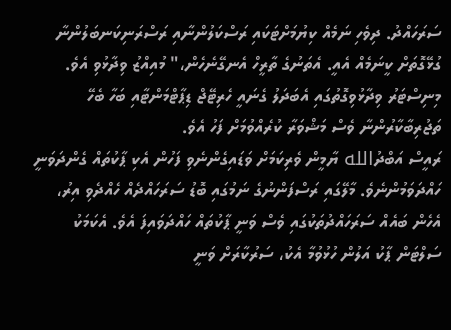ސަރަހައްދު. ދިވެހި ނަމެއް ކިޔުމަށްޓަކައި ރަސްކަލުންނާއި ރަސްރަނިކަނބަލުންނާ ގުޅޭގޮތަށް ކީނަމެއް އެއީ. އެތަނުގެ ތާރީހް އެނގޭނެހެން،" މުއިއްޒު ވިދާޅުވި އެވެ.
މިނިސްޓަރު ވިދާޅުވިގޮތުގައި އެބަދަލު ގެނައީ ހެރިޓޭޖް ޑިޕާޓްމަންޓާއި ބަހާ ބެހޭ ތަޖުރިބާކާރުންނާ ވެސް މަޝްވަރާ ކުރެއްވުމަށް ފަހު އެވެ.
ރައީސް އަބްދުالله ޔާމީން ވެރިކަމަށް ވަޑައިގެންނެވި ފަހުން އެކި ޕާކުތައް ގެންދަވަނީ ހައްދަވަމުންނެވެ. މާލޭގައި ރަސްފަންނުގެ ނަމުގައި ބޮޑު ސަރަހައްދެއް ހެއްދެވި އިރު، އެހެން ބައެއް ސަރަހައްދުތަކުގައި ވެސް ވަނީ ޕާކުތައް ހައްދަވައިފަ އެވެ. އެކަމަކު ސަލްޓަން ޕާކު އަލުން ހުޅުވުމާ އެކު، ސަރުކާރަށް ވަނީ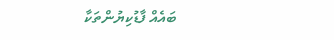ބައެއް ފާޑުކިޔުންތަކާ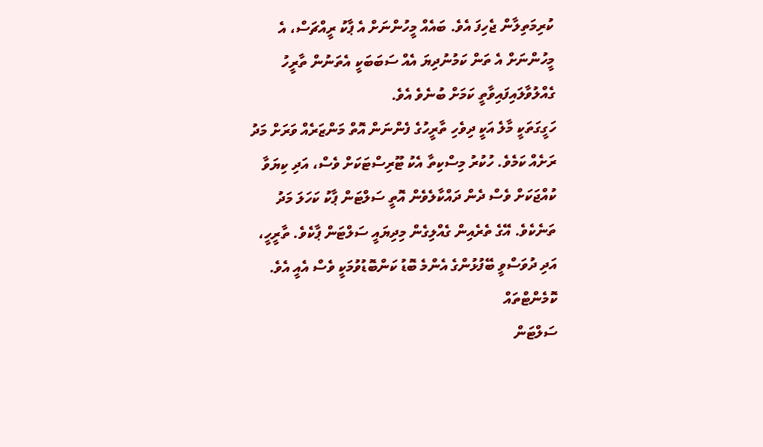ކުރިމަތިލާން ޖެހިފަ އެވެ. ބައެއް މީހުންނަށް އެ ޕާކު ރީއްޗަސް، އެ މީހުންނަށް އެ ތަން ކަމުނުދިޔަ އެއް ސަބަބަކީ އެތަނުން ތާރީހު ގެއްލުވާލައިފައިވާތީ ކަމަށް ބުނެވެ އެވެ.
ހަގީގަތަކީ މާލެ އަކީ ދިވެހި ތާރީހުގެ ފެންނަން އޮތް މަންޒަރެއް ވަރަށް މަދު ރަށެއް ކަމެވެ. ހުކުރު މިސްކިތާ އެކު ޓޫރިސްޓަކަށް ވެސް، އަދި ކިޔަވާ ކުއްޖަކަށް ވެސް ދެން ދައްކާލެވެން އޮތީ ސަލްޓަން ޕާކު ކަހަލަ މަދު ތަނެކެވެ. އޭގެ ތެރެއިން ގެއްލިގެން މިދިޔައީ ސަލްޓަން ޕާކެވެ. ތާރީހީ، އަދި ދުވަސްވީ ބޭފުޅުންގެ އެންމެ ބޮޑު ކަންބޮޑުވުމަކީ ވެސް އެއީ އެވެ.
ކޮމެންޓްތައް
ސަލްޓަން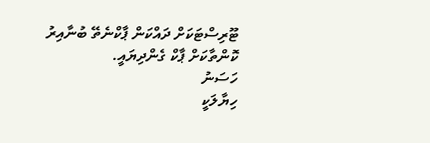ޓޫރިސްޓަކަށް ދައްކަން ޕާކްނެތޭ ބުނާއިރު ކޮންތާކަށް ޕާކް ގެންދިޔައީ.
ހަސަނު
ހިޔާލަކީ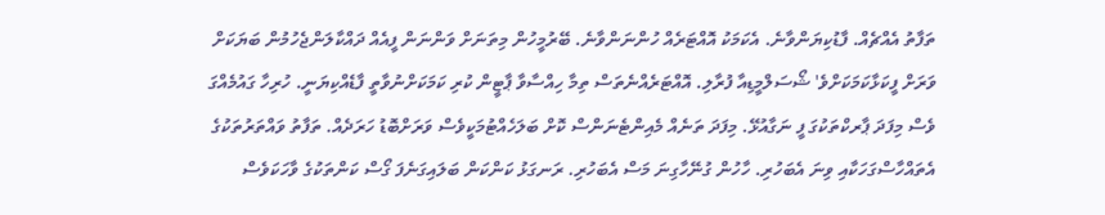ތަފާތު އެއްޗެއް. ފާޑުކިޔަންވާނެ. އެކަމަކު އޮއްޓަރެއް ހުންނަންވާނެ. ބޭރުމީހުން މިތަނަށް ވަންނަން ފީއެއް ދައްކާލަންޖެހުމުން ބަޔަކަށް ވަރަށް ފީކަޅާކަމަކަށްވެ' ޝޯސަލްމީޑިއާ ފުރާލި. އޮއްޓަރެއްނެތަސް ތިމާ ހިއްސާވާ ޕާޓީން ކުރި ކަމަކަށްނުވާތީ ފާޑެއްކިޔަނީ. ހުރިހާ ގައުމެއްގަ ވެސް މިފަދަ ޕާރކްތަކުގަ ފީ ނަގާއުޅޭ. މިފަދަ ތަނެއް މެއިންޓެނަންސް ކޮށް ބަލަހެއްޓުމަކީވެސް ވަރަށްބޮޑު ހަރަދެއް. ތަފާތު ވައްތަރުތަކުގެ އެތައްހާސްގަހަކާއި ވިނަ އެބަހުރި. ހާހުން ގުނޭހާގިނަ މަސް އެބަހުރި. ރަނގަޅު ކަންކަން ބަލައިގަނެފަ ގޯސް ކަންތަކުގެ ވާހަކަވެސް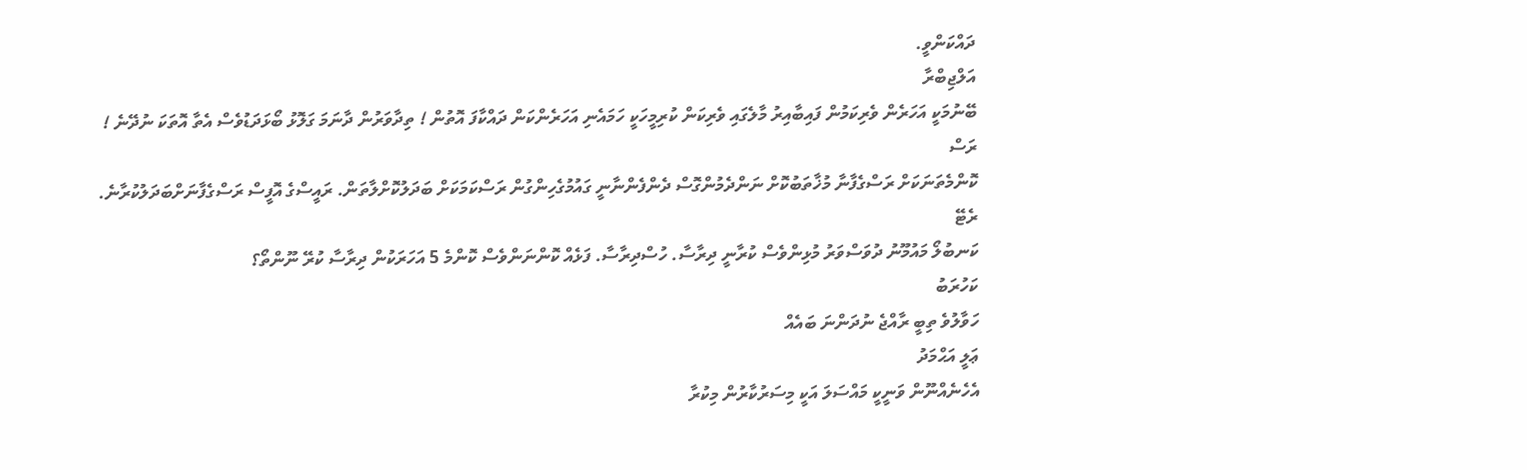ދައްކަންވީ.
އަލްޖިބްރާ
ބޭނުމަކީ އަހަރެން ވެރިކަމުން ފައިބާއިރު މާލެގައި ވެރިކަން ކުރިމީހަކީ ހަމައެނި އަހަރެންކަން ދައްކާފަ އޮތުން ! ތިދާވަރުން ދާނަމަ ގަލޮޅު ބޯޅަދަޑުވެސް އެތާ އޮތަކަ ނުދޭނެ !
ރަސް
ކޮންމެތަނަކަށް ރަސްގެފާނާ މުޚާތަބުކޮށް ނަންދެމުންގޮސް ދެންފެންނާނީ ގައުމުގެހިންގުން ރަސްކަމަކަށް ބަދަލުކޮށްލާތަން. ރައީސްގެ އޮފީސް ރަސްގެފާނަށްބަދަލުކުރާނެ.
ރެޓޭ
ކަނބުލޯ މައުމޫނު ދުވަސްވަރު މުޅިންވެސް ކުރާނީ ދިރާސާ. ހުސްދިރާސާ. ފަޅެއް ކޮންނަންވެސް ކޮންމެ 5 އަހަރަކުން ދިރާސާ ކުރޭ ނޫންތޯ؟
ކަހުރަބު
ހަވާލުވެ ތިބީ ރާއްޖެ ނުދަންނަ ބައެއް
ޢަލީ އަޙްމަދު
އެހެނެއްނޫން ވަނީކީ މައްސަލަ އަކީ މިސަރުކާރުން މިކުރާ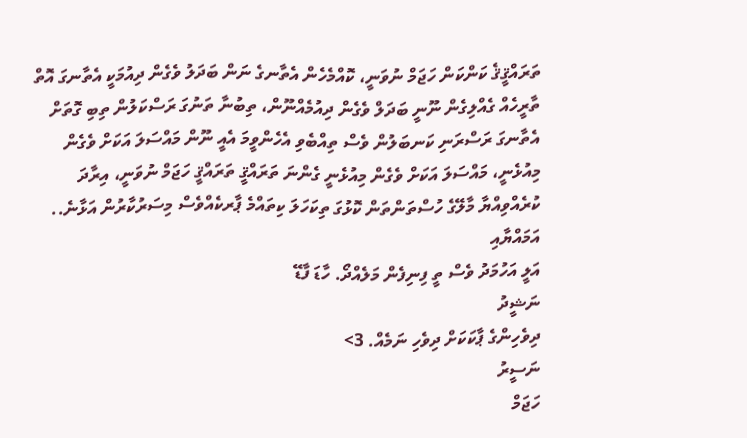ތަރައްޤީޤެ ކަންކަން ހަޖަމް ނުވަނީ، ކޮއްމެހެން އެތާނގެ ނަން ބަދަލު ވެގެން ދިއުމަކީ އެތާނގަ އޮތް ތާރީހެއް ގެއްލިގެން ނޫނީ ބަދަލް ވެގެން ދިއުމެއްނޫން، ތިބުނާ ތަނުގަ ރަސްކަލުން ތިބި ގޮތަށް އެތާނގަ ރަސްރަނި ކަނބަލުން ވެސް ތިއްބެވި އެހެންވީމަ އެއީ ނޫން މައްސަލަ އަކަށް ވެގެން މިއުޅެނީ، މައްސަލަ އަކަށް ވެގެން މިއުޅެނީ ގެންނަ ތަރައްޤީ ތަރައްޤީ ހަޖަމް ނުވަނީ، އިރާދަ ކުރެއްވިއްޔާ މާލޭގެ ހުސްތަންތަން ކޮޅުގަ ތިކަހަލަ ކިތައްމެ ޕާރކެއްވެސް މިސަރުކާރުން އަޅާނެ..
އަމައްޔާއި
އަލީ އަހުމަދު ވެސް ތީ ފިނިފެން މަލެއްދޯ. ހާޑަ ފާޑޭ
ނަޝީދު
ދިވެހިންގެ ޕާކަކަށް ދިވެހި ނަމެއް. 3>
ނަސީރު
ހަޖަމް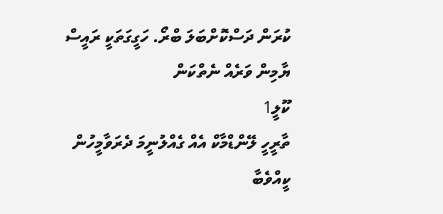ކުރަން ދަސްކޮށްބަލަ ބްރޯ. ހަގީގަތަކީ ރައީސް ޔާމިން ވަރެއް ނެތްކަން
ކޫލީ1
ތާރީހީ ލޭންޑްމާކް އެއް ގެއްލުނީމަ ދެރަވާމީހުން ކީއްވެބާ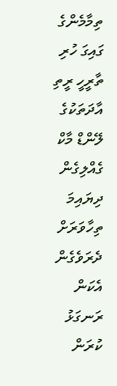ތިމާމެންގެ ގައިގަ ހުރި ތާރީހީ ރީތި އާދަތަކުގެ ލޭންޑް މާކް ގެއްލިގެން ދިޔައިމަ ތިހާވަރަށް ދެރަވެގެން އެކަން ރަނގަޅު ކުރަން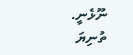ނޫޅެނީ.
ތުނިޔަ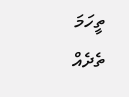ތީހަމަ ތެދެއް